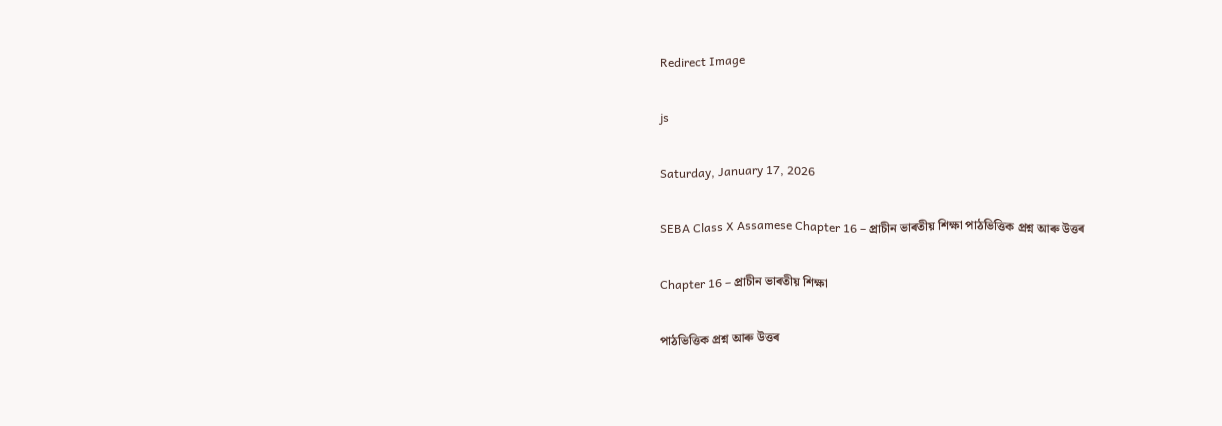Redirect Image

js

Saturday, January 17, 2026

SEBA Class X Assamese Chapter 16 – প্রাচীন ভাৰতীয় শিক্ষা পাঠভিত্তিক প্রশ্ন আৰু উত্তৰ

Chapter 16 – প্রাচীন ভাৰতীয় শিক্ষা

পাঠভিত্তিক প্রশ্ন আৰু উত্তৰ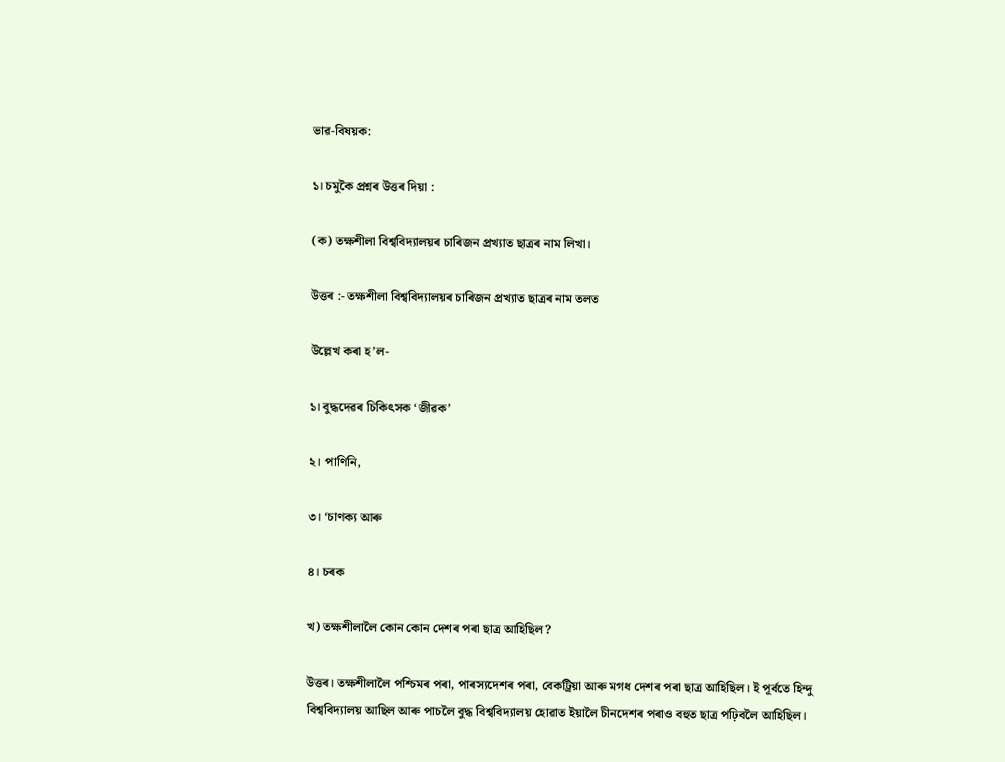ভাৱ-বিষয়ক:

১। চমুকৈ প্ৰশ্নৰ উত্তৰ দিয়া :

(ক) তক্ষশীলা বিশ্ববিদ্যালয়ৰ চাৰিজন প্রখ্যাত ছাত্ৰৰ নাম লিখা।

উত্তৰ :- তক্ষশীলা বিশ্ববিদ্যালয়ৰ চাৰিজন প্রখ্যাত ছাত্ৰৰ নাম তলত

উল্লেখ কৰা হ’ল-

১। বুদ্ধদেৱৰ চিকিৎসক ‘জীৱক’

২। পাণিনি,

৩। ‘চাণক্য আৰু

৪। চৰক

খ) তক্ষশীলালৈ কোন কোন দেশৰ পৰা ছাত্র আহিছিল?

উত্তৰ। তক্ষশীলালৈ পশ্চিমৰ পৰা, পাৰস্যদেশৰ পৰা, বেকট্ৰিয়া আৰু মগধ দেশৰ পৰা ছাত্ৰ আহিছিল। ই পূর্বতে হিন্দু বিশ্ববিদ্যালয় আছিল আৰু পাচলৈ বুদ্ধ বিশ্ববিদ্যালয় হোৱাত ইয়ালৈ চীনদেশৰ পৰাও বহুত ছাত্র পঢ়িবলৈ আহিছিল।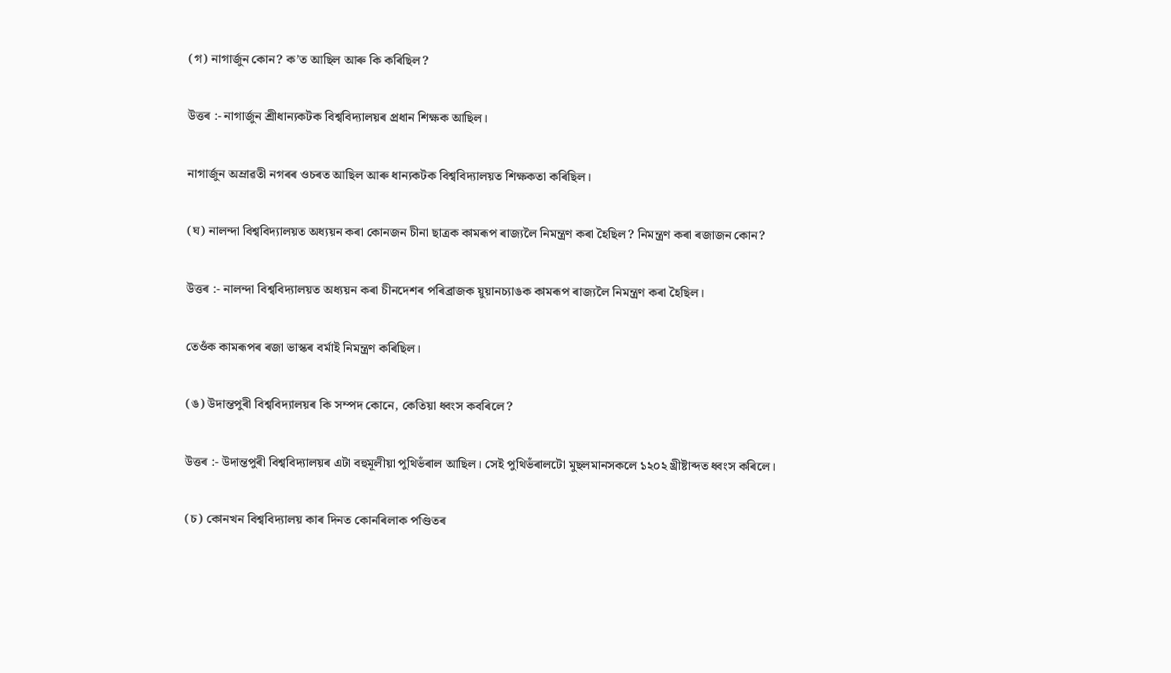(গ) নাগার্জুন কোন? ক’ত আছিল আৰু কি কৰিছিল?

উত্তৰ :- নাগার্জুন শ্রীধান্যকটক বিশ্ববিদ্যালয়ৰ প্ৰধান শিক্ষক আছিল।

নাগার্জুন অম্ৰাৱতী নগৰৰ ওচৰত আছিল আৰু ধান্যকটক বিশ্ববিদ্যালয়ত শিক্ষকতা কৰিছিল।

(ঘ) নালন্দা বিশ্ববিদ্যালয়ত অধ্যয়ন কৰা কোনজন চীনা ছাত্রক কামৰূপ ৰাজ্যলৈ নিমন্ত্ৰণ কৰা হৈছিল? নিমন্ত্ৰণ কৰা ৰজাজন কোন?

উত্তৰ :- নালন্দা বিশ্ববিদ্যালয়ত অধ্যয়ন কৰা চীনদেশৰ পৰিব্ৰাজক য়ুয়ানচ্যাঙক কামৰূপ ৰাজ্যলৈ নিমন্ত্ৰণ কৰা হৈছিল।

তেওঁক কামৰূপৰ ৰজা ভাস্কৰ বৰ্মাই নিমন্ত্ৰণ কৰিছিল।

(ঙ) উদান্তপুৰী বিশ্ববিদ্যালয়ৰ কি সম্পদ কোনে, কেতিয়া ধ্বংস কবৰিলে?

উত্তৰ :- উদান্তপুৰী বিশ্ববিদ্যালয়ৰ এটা বহুমূলীয়া পুথিভঁৰাল আছিল। সেই পুথিভঁৰালটো মুছলমানসকলে ১২০২ খ্রীষ্টাব্দত ধ্বংস কৰিলে।

(চ) কোনখন বিশ্ববিদ্যালয় কাৰ দিনত কোনৰিলাক পণ্ডিতৰ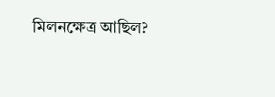মিলনক্ষেত্র আছিল?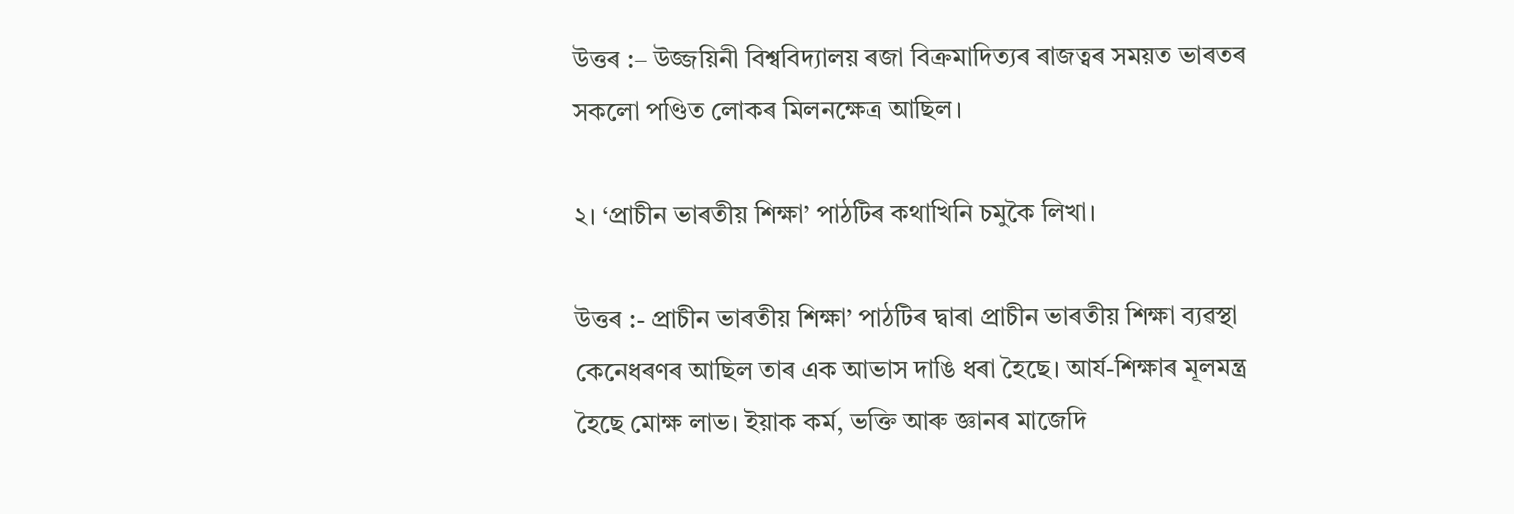উত্তৰ :– উজ্জয়িনী বিশ্ববিদ্যালয় ৰজা বিক্রমাদিত্যৰ ৰাজত্বৰ সময়ত ভাৰতৰ সকলো পণ্ডিত লোকৰ মিলনক্ষেত্ৰ আছিল।

২। ‘প্রাচীন ভাৰতীয় শিক্ষা’ পাঠটিৰ কথাখিনি চমুকৈ লিখা।

উত্তৰ :- প্রাচীন ভাৰতীয় শিক্ষা’ পাঠটিৰ দ্বাৰা প্ৰাচীন ভাৰতীয় শিক্ষা ব্যৱস্থা কেনেধৰণৰ আছিল তাৰ এক আভাস দাঙি ধৰা হৈছে। আৰ্য-শিক্ষাৰ মূলমন্ত্র হৈছে মোক্ষ লাভ। ইয়াক কর্ম, ভক্তি আৰু জ্ঞানৰ মাজেদি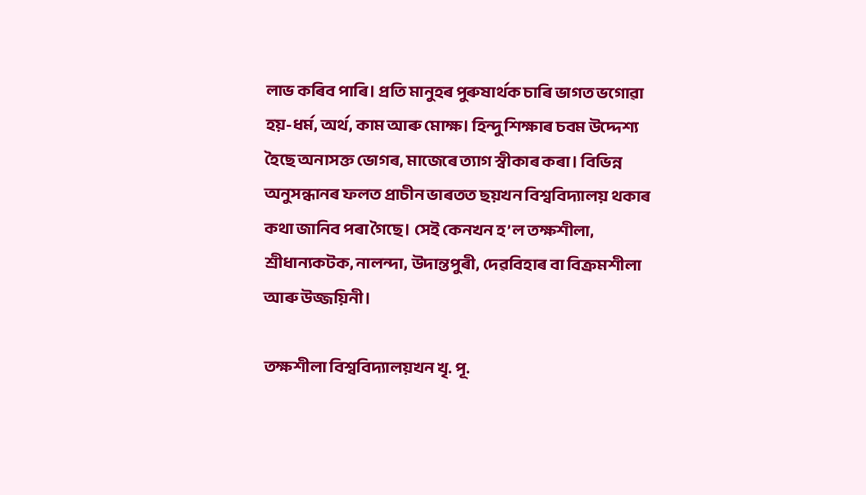লাভ কৰিব পাৰি। প্রতি মানুহৰ পুৰুষাৰ্থক চাৰি ভাগত ভগোৱা হয়-ধর্ম, অর্থ, কাম আৰু মোক্ষ। হিন্দু শিক্ষাৰ চবম উদ্দেশ্য হৈছে অনাসক্ত ভোগৰ, মাজেৰে ত্যাগ স্বীকাৰ কৰা। বিভিন্ন অনুসন্ধানৰ ফলত প্রাচীন ভাৰতত ছয়খন বিশ্ববিদ্যালয় থকাৰ কথা জানিব পৰা গৈছে। সেই কেনখন হ’ল তক্ষশীলা, শ্রীধান্যকটক, নালন্দা, উদান্তপুৰী, দেৱবিহাৰ বা বিক্রমশীলা আৰু উজ্জয়িনী।

তক্ষশীলা বিশ্ববিদ্যালয়খন খৃ. পূ.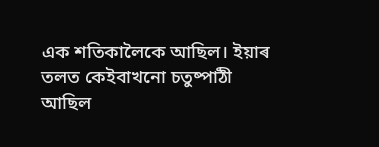এক শতিকালৈকে আছিল। ইয়াৰ তলত কেইবাখনো চতুষ্পাঠী আছিল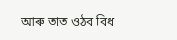আৰু তাত ওঠব বিধ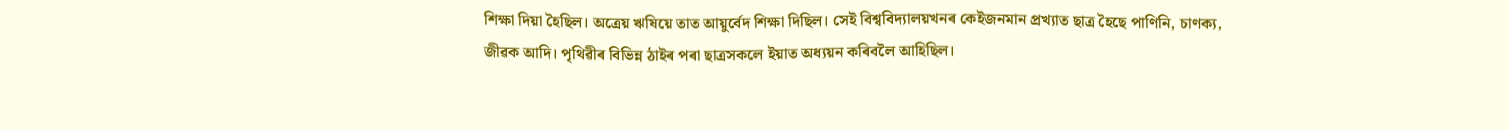শিক্ষা দিয়া হৈছিল। অত্রেয় ঋষিয়ে তাত আয়ুর্বেদ শিক্ষা দিছিল। সেই বিশ্ববিদ্যালয়খনৰ কেইজনমান প্রখ্যাত ছাত্র হৈছে পাণিনি, চাণক্য, জীৱক আদি। পৃথিৱীৰ বিভিন্ন ঠাইৰ পৰা ছাত্ৰসকলে ইয়াত অধ্যয়ন কৰিবলৈ আহিছিল।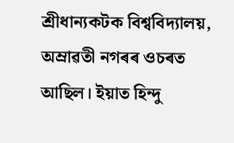শ্রীধান্যকটক বিশ্ববিদ্যালয়, অম্ৰাৱতী নগৰৰ ওচৰত আছিল। ইয়াত হিন্দু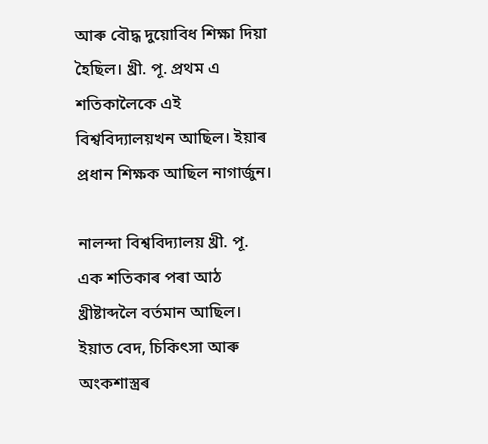আৰু বৌদ্ধ দুয়োবিধ শিক্ষা দিয়া হৈছিল। খ্রী. পূ. প্রথম এ শতিকালৈকে এই বিশ্ববিদ্যালয়খন আছিল। ইয়াৰ প্ৰধান শিক্ষক আছিল নাগার্জুন।

নালন্দা বিশ্ববিদ্যালয় খ্রী. পূ. এক শতিকাৰ পৰা আঠ খ্ৰীষ্টাব্দলৈ বর্তমান আছিল। ইয়াত বেদ, চিকিৎসা আৰু অংকশাস্ত্ৰৰ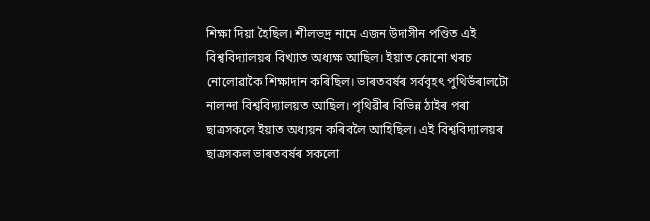শিক্ষা দিয়া হৈছিল। শীলভদ্র নামে এজন উদাসীন পণ্ডিত এই বিশ্ববিদ্যালয়ৰ বিখ্যাত অধ্যক্ষ আছিল। ইয়াত কোনো খৰচ নোলোৱাকৈ শিক্ষাদান কৰিছিল। ভাৰতবৰ্ষৰ সর্ববৃহৎ পুথিভঁৰালটো নালন্দা বিশ্ববিদ্যালয়ত আছিল। পৃথিৱীৰ বিভিন্ন ঠাইৰ পৰা ছাত্ৰসকলে ইয়াত অধ্যয়ন কৰিবলৈ আহিছিল। এই বিশ্ববিদ্যালয়ৰ ছাত্ৰসকল ভাৰতবৰ্ষৰ সকলো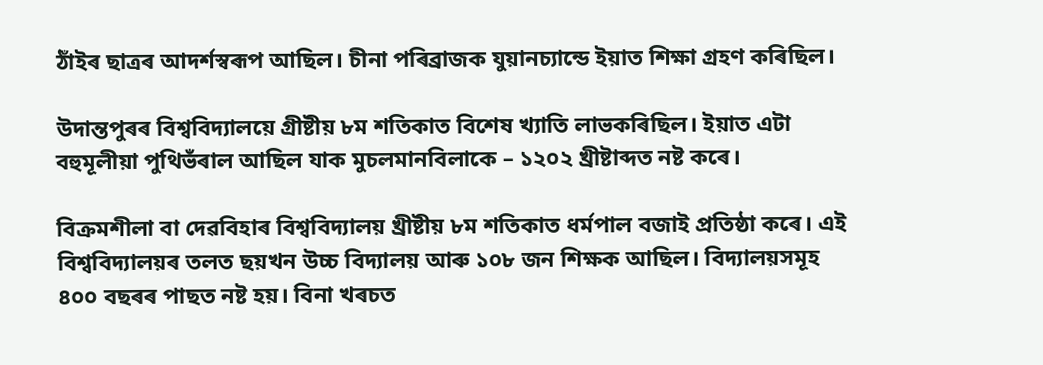ঠাঁইৰ ছাত্ৰৰ আদর্শস্বৰূপ আছিল। চীনা পৰিব্রাজক যুয়ানচ্যান্ডে ইয়াত শিক্ষা গ্রহণ কৰিছিল।

উদান্তপুৰৰ বিশ্ববিদ্যালয়ে গ্রীষ্টীয় ৮ম শতিকাত বিশেষ খ্যাতি লাভকৰিছিল। ইয়াত এটা বহুমূলীয়া পুথিভঁৰাল আছিল যাক মুচলমানবিলাকে – ১২০২ খ্রীষ্টাব্দত নষ্ট কৰে।

বিক্রমশীলা বা দেৱবিহাৰ বিশ্ববিদ্যালয় খ্রীষ্টীয় ৮ম শতিকাত ধর্মপাল বজাই প্রতিষ্ঠা কৰে। এই বিশ্ববিদ্যালয়ৰ তলত ছয়খন উচ্চ বিদ্যালয় আৰু ১০৮ জন শিক্ষক আছিল। বিদ্যালয়সমূহ ৪০০ বছৰৰ পাছত নষ্ট হয়। বিনা খৰচত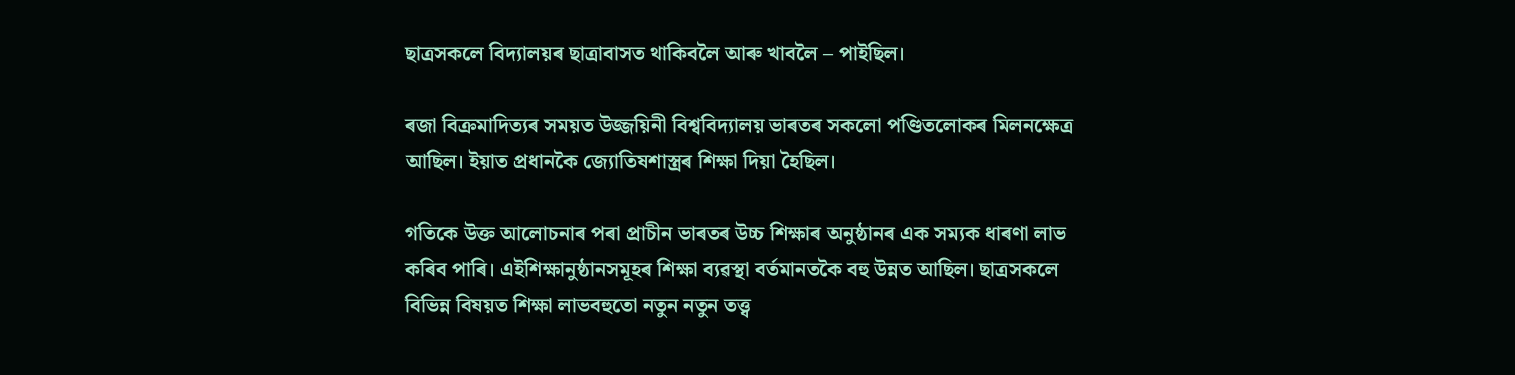ছাত্ৰসকলে বিদ্যালয়ৰ ছাত্ৰাবাসত থাকিবলৈ আৰু খাবলৈ – পাইছিল।

ৰজা বিক্রমাদিত্যৰ সময়ত উজ্জয়িনী বিশ্ববিদ্যালয় ভাৰতৰ সকলো পণ্ডিতলোকৰ মিলনক্ষেত্র আছিল। ইয়াত প্রধানকৈ জ্যোতিষশাস্ত্ৰৰ শিক্ষা দিয়া হৈছিল।

গতিকে উক্ত আলোচনাৰ পৰা প্ৰাচীন ভাৰতৰ উচ্চ শিক্ষাৰ অনুষ্ঠানৰ এক সম্যক ধাৰণা লাভ কৰিব পাৰি। এইশিক্ষানুষ্ঠানসমূহৰ শিক্ষা ব্যৱস্থা বর্তমানতকৈ বহু উন্নত আছিল। ছাত্রসকলে বিভিন্ন বিষয়ত শিক্ষা লাভবহুতো নতুন নতুন তত্ত্ব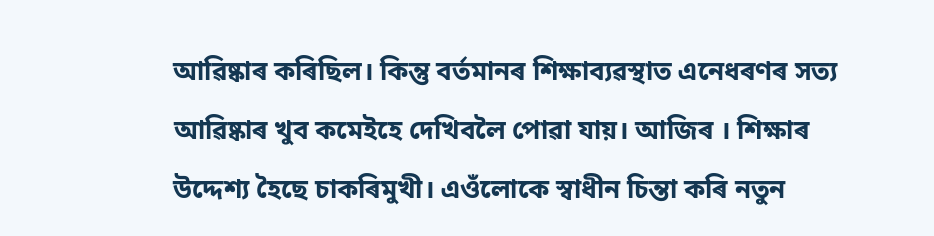আৱিষ্কাৰ কৰিছিল। কিন্তু বৰ্তমানৰ শিক্ষাব্যৱস্থাত এনেধৰণৰ সত্য আৱিষ্কাৰ খুব কমেইহে দেখিবলৈ পোৱা যায়। আজিৰ । শিক্ষাৰ উদ্দেশ্য হৈছে চাকৰিমুখী। এওঁলোকে স্বাধীন চিন্তা কৰি নতুন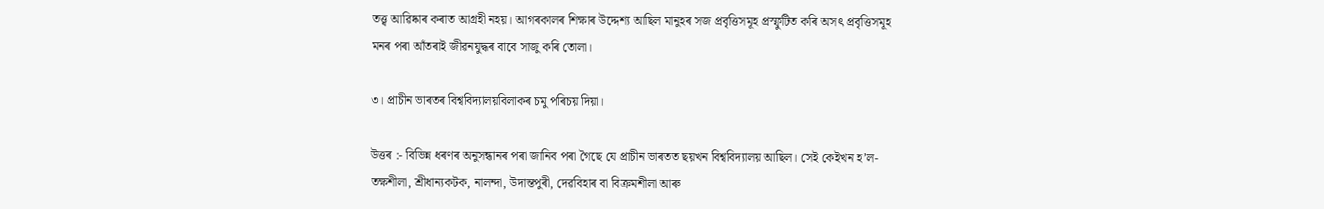তত্ত্ব আৱিষ্কাৰ কৰাত আগ্ৰহী নহয়। আগৰকালৰ শিক্ষাৰ উদ্দেশ্য আছিল মানুহৰ সজ প্রবৃত্তিসমূহ প্রস্ফুটিত কৰি অসৎ প্রবৃত্তিসমূহ মনৰ পৰা আঁতৰাই জীৱনযুদ্ধৰ বাবে সাজু কৰি তোলা।

৩। প্রাচীন ভাৰতৰ বিশ্ববিদ্যালয়বিলাকৰ চমু পৰিচয় দিয়া।

উত্তৰ :- বিভিন্ন ধৰণৰ অনুসন্ধানৰ পৰা জানিব পৰা গৈছে যে প্রাচীন ভাৰতত ছয়খন বিশ্ববিদ্যালয় আছিল। সেই কেইখন হ’ল-তক্ষশীলা, শ্রীধান্যকটক, নালন্দা, উদান্তপুৰী, দেৱবিহাৰ বা বিক্রমশীলা আৰু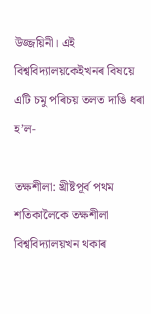উজ্জয়িনী। এই বিশ্ববিদ্যালয়কেইখনৰ বিষয়ে এটি চমু পৰিচয় তলত দাঙি ধৰা হ’ল-

তক্ষশীলা: খ্রীষ্টপূর্ব পথম শতিকালৈকে তক্ষশীলা বিশ্ববিদ্যালয়খন থকাৰ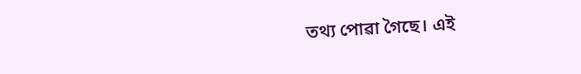তথ্য পোৱা গৈছে। এই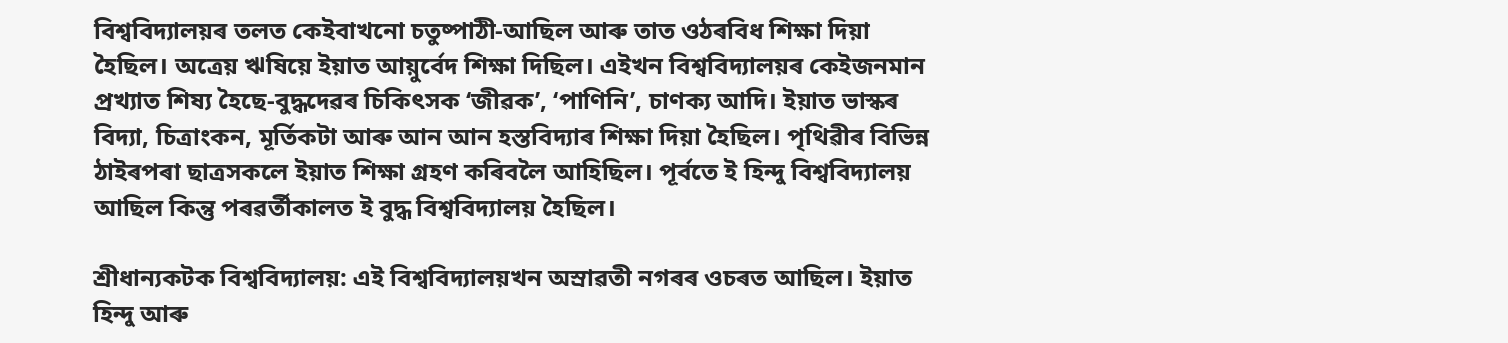বিশ্ববিদ্যালয়ৰ তলত কেইবাখনো চতুষ্পাঠী-আছিল আৰু তাত ওঠৰবিধ শিক্ষা দিয়া হৈছিল। অত্রেয় ঋষিয়ে ইয়াত আয়ুর্বেদ শিক্ষা দিছিল। এইখন বিশ্ববিদ্যালয়ৰ কেইজনমান প্রখ্যাত শিষ্য হৈছে-বুদ্ধদেৱৰ চিকিৎসক ‘জীৱক’, ‘পাণিনি’, চাণক্য আদি। ইয়াত ভাস্কৰ বিদ্যা, চিত্রাংকন, মূর্তিকটা আৰু আন আন হস্তবিদ্যাৰ শিক্ষা দিয়া হৈছিল। পৃথিৱীৰ বিভিন্ন ঠাইৰপৰা ছাত্ৰসকলে ইয়াত শিক্ষা গ্রহণ কৰিবলৈ আহিছিল। পূর্বতে ই হিন্দু বিশ্ববিদ্যালয় আছিল কিন্তু পৰৱৰ্তীকালত ই বুদ্ধ বিশ্ববিদ্যালয় হৈছিল।

শ্রীধান্যকটক বিশ্ববিদ্যালয়: এই বিশ্ববিদ্যালয়খন অস্রাৱতী নগৰৰ ওচৰত আছিল। ইয়াত হিন্দু আৰু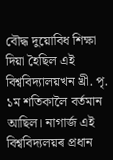বৌদ্ধ দুয়োবিধ শিক্ষা দিয়া হৈছিল এই বিশ্ববিদ্যালয়খন খ্রী. পৃ. ১ম শতিকালৈ বর্তমান আছিল। নাগার্জ এই বিশ্ববিদ্যলয়ৰ প্রধান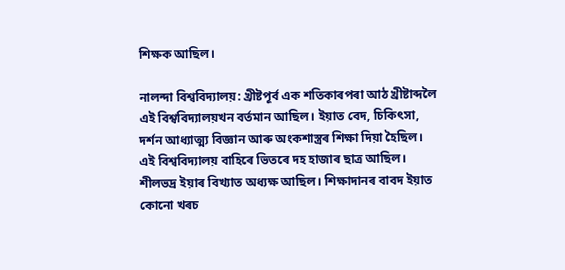শিক্ষক আছিল।

নালন্দা বিশ্ববিদ্যালয়: খ্ৰীষ্টপূর্ব এক শতিকাৰপৰা আঠ খ্ৰীষ্টাব্দলৈ এই বিশ্ববিদ্যালয়খন বর্তমান আছিল। ইয়াত বেদ, চিকিৎসা, দর্শন আধ্যাত্ম্য বিজ্ঞান আৰু অংকশাস্ত্ৰৰ শিক্ষা দিয়া হৈছিল। এই বিশ্ববিদ্যালয় বাহিৰে ভিতৰে দহ হাজাৰ ছাত্ৰ আছিল। শীলভদ্ৰ ইয়াৰ বিখ্যাত অধ্যক্ষ আছিল। শিক্ষাদানৰ বাবদ ইয়াত কোনো খৰচ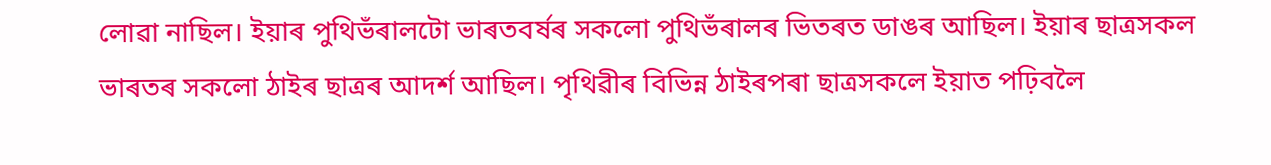লোৱা নাছিল। ইয়াৰ পুথিভঁৰালটো ভাৰতবৰ্ষৰ সকলো পুথিভঁৰালৰ ভিতৰত ডাঙৰ আছিল। ইয়াৰ ছাত্ৰসকল ভাৰতৰ সকলো ঠাইৰ ছাত্ৰৰ আদৰ্শ আছিল। পৃথিৱীৰ বিভিন্ন ঠাইৰপৰা ছাত্ৰসকলে ইয়াত পঢ়িবলৈ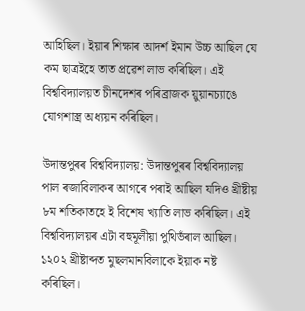আহিছিল। ইয়াৰ শিক্ষাৰ আদর্শ ইমান উচ্চ আছিল যে কম ছাত্রইহে তাত প্রৱেশ লাভ কৰিছিল। এই বিশ্ববিদ্যালয়ত চীনদেশৰ পৰিব্রাজক য়ুয়ানচ্যাঙে যোগশাস্ত্র অধ্যয়ন কৰিছিল।

উদান্তপুৰৰ বিশ্ববিদ্যালয়: উদান্তপুৰৰ বিশ্ববিদ্যালয় পাল ৰজাবিলাকৰ আগৰে পৰাই আছিল যদিও খ্রীষ্টীয় ৮ম শতিকাতহে ই বিশেষ খ্যাতি লাভ কৰিছিল। এই বিশ্ববিদ্যালয়ৰ এটা বহুমূলীয়া পুথিভঁৰাল আছিল। ১২০২ খ্রীষ্টাব্দত মুছলমানবিলাকে ইয়াক নষ্ট কৰিছিল।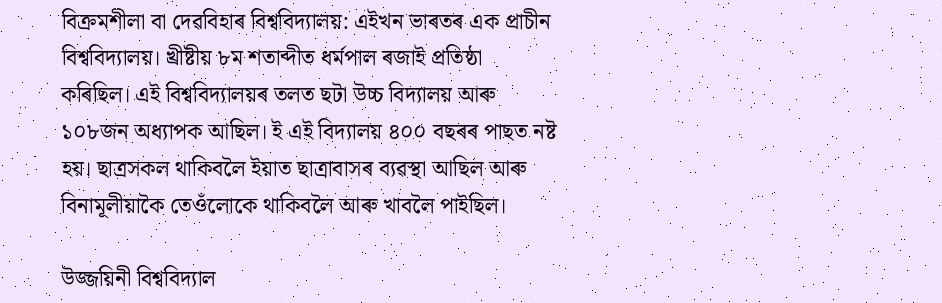বিক্রমশীলা বা দেৱবিহাৰ বিশ্ববিদ্যালয়: এইখন ভাৰতৰ এক প্রাচীন বিশ্ববিদ্যালয়। খ্রীষ্টীয় ৮ম শতাব্দীত ধর্মপাল ৰজাই প্রতিষ্ঠা কৰিছিল। এই বিশ্ববিদ্যালয়ৰ তলত ছটা উচ্চ বিদ্যালয় আৰু ১০৮জন অধ্যাপক আছিল। ই এই বিদ্যালয় ৪০০ বছৰৰ পাছত নষ্ট হয়। ছাত্ৰসকল থাকিবলৈ ইয়াত ছাত্রাবাসৰ ব্যৱস্থা আছিল আৰু বিনামূলীয়াকৈ তেওঁলোকে থাকিবলৈ আৰু খাবলৈ পাইছিল।

উজ্জয়িনী বিশ্ববিদ্যাল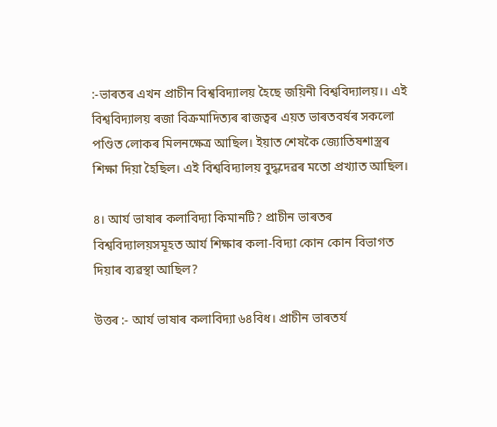:-ভাৰতৰ এখন প্ৰাচীন বিশ্ববিদ্যালয় হৈছে জয়িনী বিশ্ববিদ্যালয়।। এই বিশ্ববিদ্যালয় ৰজা বিক্রমাদিত্যৰ ৰাজত্বৰ এয়ত ভাৰতবৰ্ষৰ সকলো পণ্ডিত লোকৰ মিলনক্ষেত্র আছিল। ইয়াত শেষকৈ জ্যোতিষশাস্ত্ৰৰ শিক্ষা দিয়া হৈছিল। এই বিশ্ববিদ্যালয় বুদ্ধদেৱৰ মতো প্রখ্যাত আছিল।

৪। আৰ্য ভাষাৰ কলাবিদ্যা কিমানটি? প্রাচীন ভাৰতৰ বিশ্ববিদ্যালয়সমূহত আর্য শিক্ষাৰ কলা-বিদ্যা কোন কোন বিভাগত দিয়াৰ ব্যৱস্থা আছিল?

উত্তৰ :- আৰ্য ভাষাৰ কলাবিদ্যা ৬৪বিধ। প্রাচীন ভাৰতৰ্য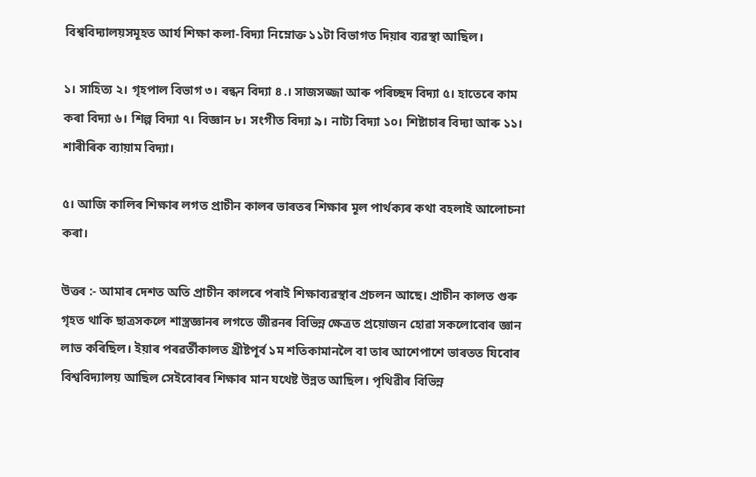বিশ্ববিদ্যালয়সমূহত আর্য শিক্ষা কলা-বিদ্যা নিম্নোক্ত ১১টা বিভাগত দিয়াৰ ব্যৱস্থা আছিল।

১। সাহিত্য ২। গৃহপাল বিভাগ ৩। ৰন্ধন বিদ্যা ৪.। সাজসজ্জা আৰু পৰিচ্ছদ বিদ্যা ৫। হাতেৰে কাম কৰা বিদ্যা ৬। শিল্প বিদ্যা ৭। বিজ্ঞান ৮। সংগীত বিদ্যা ৯। নাট্য বিদ্যা ১০। শিষ্টাচাৰ বিদ্যা আৰু ১১। শাৰীৰিক ব্যায়াম বিদ্যা।

৫। আজি কালিৰ শিক্ষাৰ লগত প্ৰাচীন কালৰ ভাৰতৰ শিক্ষাৰ মূল পার্থক্যৰ কথা বহলাই আলোচনা কৰা।

উত্তৰ :- আমাৰ দেশত অতি প্রাচীন কালৰে পৰাই শিক্ষাব্যৱস্থাৰ প্ৰচলন আছে। প্রাচীন কালত গুৰু গৃহত থাকি ছাত্রসকলে শাস্ত্ৰজ্ঞানৰ লগতে জীৱনৰ বিভিন্ন ক্ষেত্ৰত প্রয়োজন হোৱা সকলোবোৰ জ্ঞান লাভ কৰিছিল। ইয়াৰ পৰৱৰ্তীকালত খ্রীষ্টপূর্ব ১ম শতিকামানলৈ বা তাৰ আশেপাশে ভাৰতত যিবোৰ বিশ্ববিদ্যালয় আছিল সেইবোৰৰ শিক্ষাৰ মান যথেষ্ট উন্নত আছিল। পৃথিৱীৰ বিভিন্ন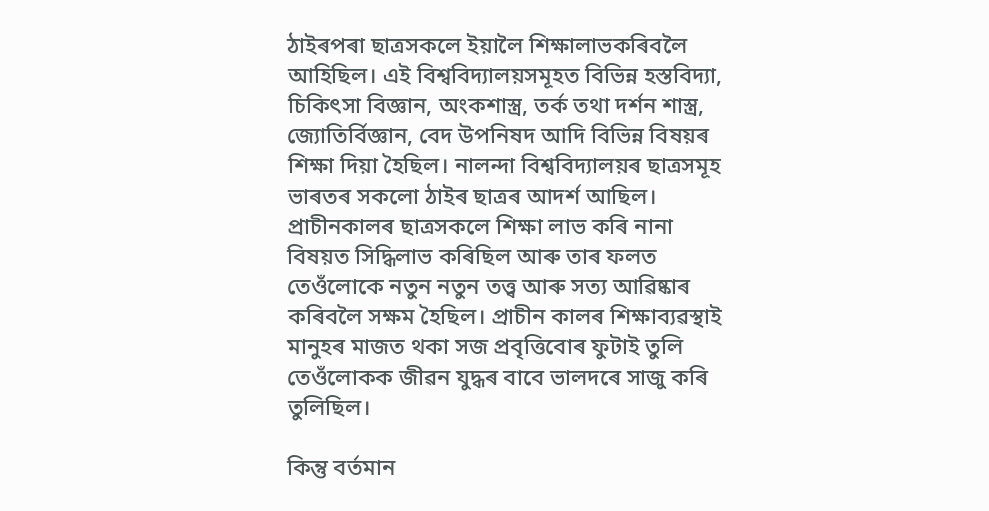ঠাইৰপৰা ছাত্ৰসকলে ইয়ালৈ শিক্ষালাভকৰিবলৈ আহিছিল। এই বিশ্ববিদ্যালয়সমূহত বিভিন্ন হস্তবিদ্যা, চিকিৎসা বিজ্ঞান, অংকশাস্ত্র, তর্ক তথা দর্শন শাস্ত্র, জ্যোতির্বিজ্ঞান, বেদ উপনিষদ আদি বিভিন্ন বিষয়ৰ শিক্ষা দিয়া হৈছিল। নালন্দা বিশ্ববিদ্যালয়ৰ ছাত্ৰসমূহ ভাৰতৰ সকলো ঠাইৰ ছাত্ৰৰ আদৰ্শ আছিল। প্রাচীনকালৰ ছাত্ৰসকলে শিক্ষা লাভ কৰি নানা বিষয়ত সিদ্ধিলাভ কৰিছিল আৰু তাৰ ফলত তেওঁলোকে নতুন নতুন তত্ত্ব আৰু সত্য আৱিষ্কাৰ কৰিবলৈ সক্ষম হৈছিল। প্রাচীন কালৰ শিক্ষাব্যৱস্থাই মানুহৰ মাজত থকা সজ প্রবৃত্তিবোৰ ফুটাই তুলি তেওঁলোকক জীৱন যুদ্ধৰ বাবে ভালদৰে সাজু কৰি তুলিছিল।

কিন্তু বর্তমান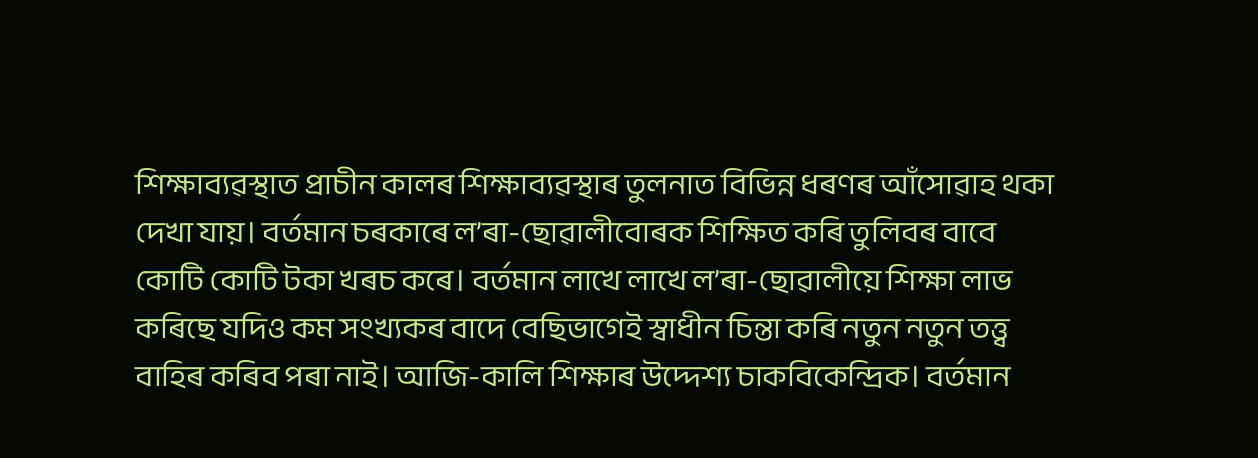শিক্ষাব্যৱস্থাত প্রাচীন কালৰ শিক্ষাব্যৱস্থাৰ তুলনাত বিভিন্ন ধৰণৰ আঁসোৱাহ থকা দেখা যায়। বৰ্তমান চৰকাৰে ল’ৰা-ছোৱালীবোৰক শিক্ষিত কৰি তুলিবৰ বাবে কোটি কোটি টকা খৰচ কৰে। বৰ্তমান লাখে লাখে ল’ৰা-ছোৱালীয়ে শিক্ষা লাভ কৰিছে যদিও কম সংখ্যকৰ বাদে বেছিভাগেই স্বাধীন চিন্তা কৰি নতুন নতুন তত্ত্ব বাহিৰ কৰিব পৰা নাই। আজি-কালি শিক্ষাৰ উদ্দেশ্য চাকবিকেন্দ্রিক। বর্তমান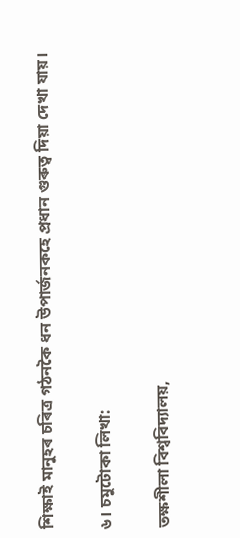শিক্ষাই মানুহৰ চৰিত্ৰ গঠনকৈ ধন উপার্জনকহে প্রধান গুৰুত্ব দিয়া দেখা যায়।

৬। চমুটোকা লিখা:

তক্ষশীলা বিশ্ববিদ্যালয়,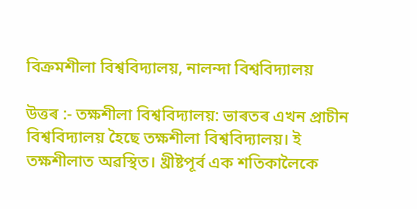বিক্রমশীলা বিশ্ববিদ্যালয়, নালন্দা বিশ্ববিদ্যালয়

উত্তৰ :- তক্ষশীলা বিশ্ববিদ্যালয়: ভাৰতৰ এখন প্রাচীন বিশ্ববিদ্যালয় হৈছে তক্ষশীলা বিশ্ববিদ্যালয়। ই তক্ষশীলাত অৱস্থিত। খ্ৰীষ্টপূর্ব এক শতিকালৈকে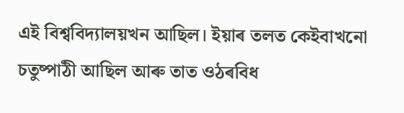এই বিশ্ববিদ্যালয়খন আছিল। ইয়াৰ তলত কেইবাখনো চতুষ্পাঠী আছিল আৰু তাত ওঠৰবিধ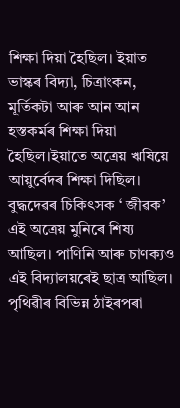শিক্ষা দিয়া হৈছিল। ইয়াত ভাস্কৰ বিদ্যা, চিত্রাংকন, মূর্তিকটা আৰু আন আন হস্তকৰ্মৰ শিক্ষা দিয়া হৈছিল।ইয়াতে অত্রেয় ঋষিয়ে আয়ুৰ্বেদৰ শিক্ষা দিছিল। বুদ্ধদেৱৰ চিকিৎসক ‘ জীৱক’ এই অত্ৰেয় মুনিৰে শিষ্য আছিল। পাণিনি আৰু চাণক্যও এই বিদ্যালয়ৰেই ছাত্ৰ আছিল। পৃথিৱীৰ বিভিন্ন ঠাইৰপৰা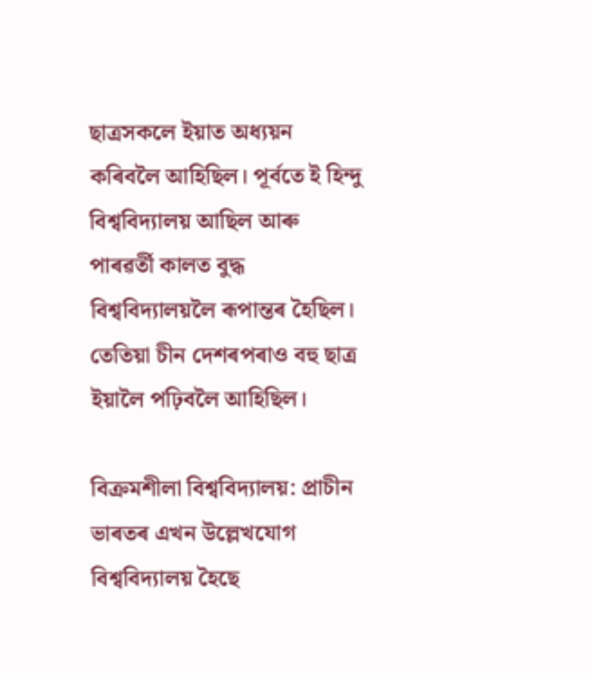ছাত্ৰসকলে ইয়াত অধ্যয়ন কৰিবলৈ আহিছিল। পূর্বতে ই হিন্দু বিশ্ববিদ্যালয় আছিল আৰু পাৰৱৰ্তী কালত বুদ্ধ বিশ্ববিদ্যালয়লৈ ৰূপান্তৰ হৈছিল। তেতিয়া চীন দেশৰপৰাও বহু ছাত্র ইয়ালৈ পঢ়িবলৈ আহিছিল।

বিক্রমশীলা বিশ্ববিদ্যালয়: প্রাচীন ভাৰতৰ এখন উল্লেখযোগ বিশ্ববিদ্যালয় হৈছে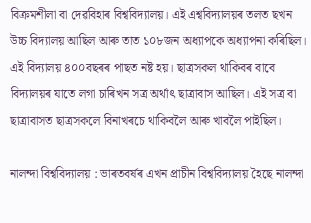বিক্রমশীলা বা দেৱবিহাৰ বিশ্ববিদ্যালয়। এই এশ্ববিদ্যালয়ৰ তলত ছখন উচ্চ বিদ্যালয় আছিল আৰু তাত ১০৮জন অধ্যাপকে অধ্যাপনা কৰিছিল। এই বিদ্যালয় ৪০০বছৰৰ পাছত নষ্ট হয়। ছাত্ৰসকল থাকিবৰ বাবে বিদ্যালয়ৰ যাতে লগা চাৰিখন সত্র অর্থাৎ ছাত্রাবাস আছিল। এই সত্র বা ছাত্রাবাসত ছাত্রসকলে বিনাখৰচে থাকিবলৈ আৰু খাবলৈ পাইছিল।

নালন্দা বিশ্ববিদ্যালয় : ভাৰতবৰ্ষৰ এখন প্ৰাচীন বিশ্ববিদ্যালয় হৈছে নালন্দা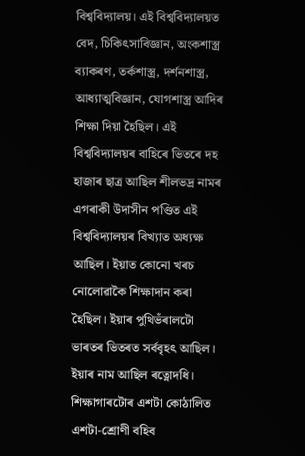বিশ্ববিদ্যালয়। এই বিশ্ববিদ্যালয়ত বেদ, চিকিৎসাবিজ্ঞান, অংকশাস্ত্র ব্যাকৰণ, তর্কশাস্ত্র, দর্শনশাস্ত্র, আধ্যাত্মবিজ্ঞান, যোগশাস্ত্র আদিৰ শিক্ষা দিয়া হৈছিল। এই বিশ্ববিদ্যালয়ৰ বাহিৰে ভিতৰে দহ হাজাৰ ছাত্ৰ আছিল শীলভদ্ৰ নামৰ এগৰাকী উদাসীন পণ্ডিত এই বিশ্ববিদ্যালয়ৰ বিখ্যাত অধ্যক্ষ আছিল। ইয়াত কোনো খৰচ নোলোৱাকৈ শিক্ষাদান কৰা হৈছিল। ইয়াৰ পুথিভঁৰালটো ভাৰতৰ ভিতৰত সৰ্ববৃহৎ আছিল। ইয়াৰ নাম আছিল ৰত্নোদধি। শিক্ষাগাৰটোৰ এশটা কোঠালিত এশটা-শ্রোণী বহিব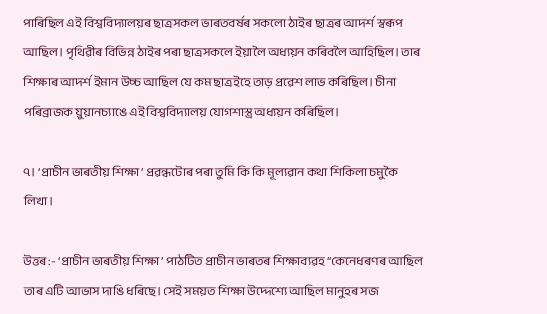পাৰিছিল এই বিশ্ববিদ্যালয়ৰ ছাত্ৰসকল ভাৰতবৰ্ষৰ সকলো ঠাইৰ ছাত্ৰৰ আদর্শ স্বৰূপ আছিল। পৃথিৱীৰ বিভিন্ন ঠাইৰ পৰা ছাত্ৰসকলে ইয়ালৈ অধ্যয়ন কৰিবলৈ আহিছিল। তাৰ শিক্ষাৰ আদর্শ ইমান উচ্চ আছিল যে কম ছাত্রইহে তাড় প্ৰৱেশ লাভ কৰিছিল। চীনা পৰিব্রাজক য়ুয়ানচ্যাঙে এই বিশ্ববিদ্যালয় যোগশাস্ত্র অধ্যয়ন কৰিছিল।

৭। ‘প্রাচীন ভাৰতীয় শিক্ষা’ প্ৰৱন্ধটোৰ পৰা তুমি কি কি মূল্যৱান কথা শিকিলা চমুকৈ লিখা।

উত্তৰ :- ‘প্রাচীন ভাৰতীয় শিক্ষা’ পাঠটিত প্রাচীন ভাৰতৰ শিক্ষাব্যৱহ “কেনেধৰণৰ আছিল তাৰ এটি আভাস দাঙি ধৰিছে। সেই সময়ত শিক্ষা উদ্দেশ্যে আছিল মানুহৰ সজ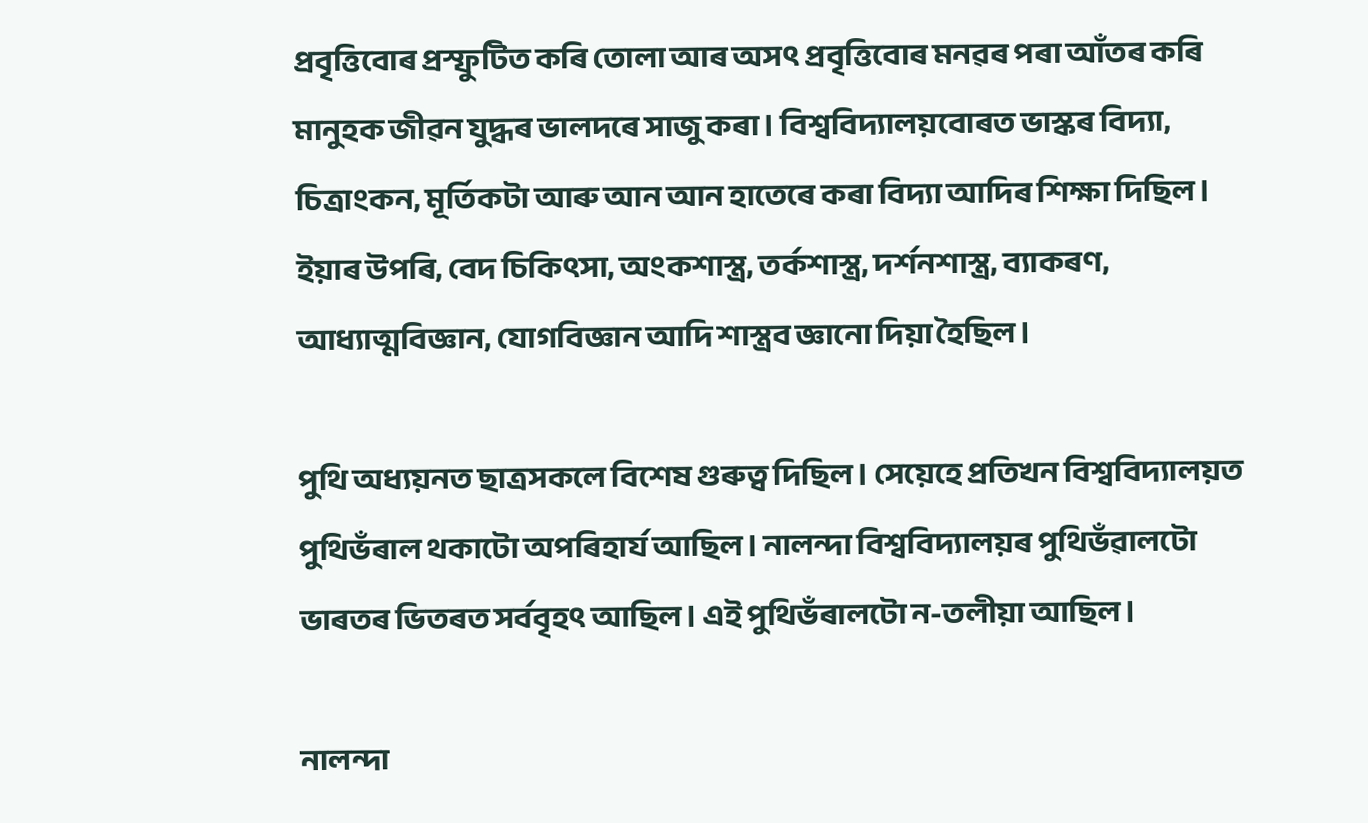প্রবৃত্তিবোৰ প্ৰস্ফুটিত কৰি তোলা আৰ অসৎ প্রবৃত্তিবোৰ মনৱৰ পৰা আঁতৰ কৰি মানুহক জীৱন যুদ্ধৰ ভালদৰে সাজু কৰা। বিশ্ববিদ্যালয়বোৰত ভাস্কৰ বিদ্যা, চিত্রাংকন, মূর্তিকটা আৰু আন আন হাতেৰে কৰা বিদ্যা আদিৰ শিক্ষা দিছিল। ইয়াৰ উপৰি, বেদ চিকিৎসা, অংকশাস্ত্র, তর্কশাস্ত্র, দর্শনশাস্ত্র, ব্যাকৰণ, আধ্যাত্মবিজ্ঞান, যোগবিজ্ঞান আদি শাস্ত্রব জ্ঞানো দিয়া হৈছিল।

পুথি অধ্যয়নত ছাত্রসকলে বিশেষ গুৰুত্ব দিছিল। সেয়েহে প্রতিখন বিশ্ববিদ্যালয়ত পুথিভঁৰাল থকাটো অপৰিহাৰ্য আছিল। নালন্দা বিশ্ববিদ্যালয়ৰ পুথিভঁৱালটো ভাৰতৰ ভিতৰত সৰ্ববৃহৎ আছিল। এই পুথিভঁৰালটো ন-তলীয়া আছিল।

নালন্দা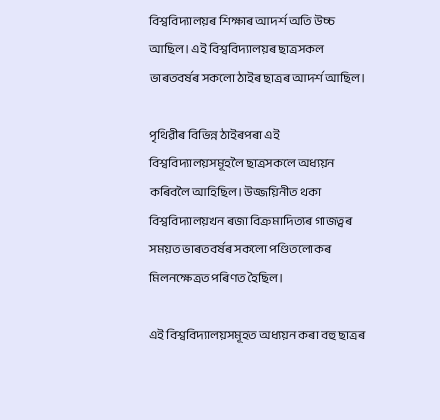বিশ্ববিদ্যালয়ৰ শিক্ষাৰ আদৰ্শ অতি উচ্চ আছিল। এই বিশ্ববিদ্যালয়ৰ ছাত্ৰসকল ভাৰতবৰ্ষৰ সকলো ঠাইৰ ছাত্ৰৰ আদৰ্শ আছিল।

পৃথিৱীৰ বিভিন্ন ঠাইৰপৰা এই বিশ্ববিদ্যালয়সমূহলৈ ছাত্রসকলে অধ্যয়ন কৰিবলৈ আহিছিল। উজ্জয়িনীত থকা বিশ্ববিদ্যালয়খন ৰজা বিক্রমাদিত্যৰ গাজত্বৰ সময়ত ভাৰতবৰ্ষৰ সকলো পণ্ডিতলোকৰ মিলনক্ষেত্ৰত পৰিণত হৈছিল।

এই বিশ্ববিদ্যালয়সমূহত অধ্যয়ন কৰা বহু ছাত্ৰৰ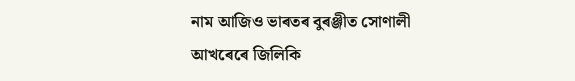নাম আজিও ভাৰতৰ বুৰঞ্জীত সোণালী আখৰেৰে জিলিকি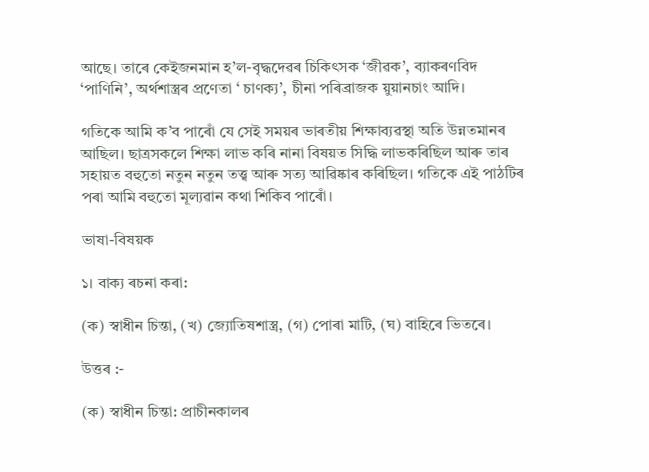আছে। তাৰে কেইজনমান হ’ল-বৃদ্ধদেৱৰ চিকিৎসক ‘জীৱক’, ব্যাকৰণবিদ ‘পাণিনি’, অর্থশাস্ত্ৰৰ প্ৰণেতা ‘ চাণক্য’, চীনা পৰিব্রাজক য়ুয়ানচাং আদি।

গতিকে আমি ক’ব পাৰোঁ যে সেই সময়ৰ ভাৰতীয় শিক্ষাব্যৱস্থা অতি উন্নতমানৰ আছিল। ছাত্ৰসকলে শিক্ষা লাভ কৰি নানা বিষয়ত সিদ্ধি লাভকৰিছিল আৰু তাৰ সহায়ত বহুতো নতুন নতুন তত্ত্ব আৰু সত্য আৱিষ্কাৰ কৰিছিল। গতিকে এই পাঠটিৰ পৰা আমি বহুতো মূল্যৱান কথা শিকিব পাৰোঁ।

ভাষা-বিষয়ক

১। বাক্য ৰচনা কৰা:

(ক) স্বাধীন চিন্তা, (খ) জ্যোতিষশাস্ত্র, (গ) পোৰা মাটি, (ঘ) বাহিৰে ভিতৰে।

উত্তৰ :-

(ক) স্বাধীন চিন্তা: প্রাচীনকালৰ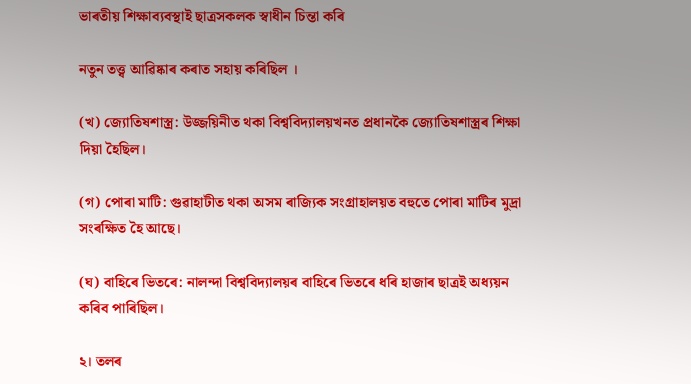ভাৰতীয় শিক্ষাব্যবস্থাই ছাত্ৰসকলক স্বাধীন চিন্তা কৰি

নতুন তত্ত্ব আৱিষ্কাৰ কৰাত সহায় কৰিছিল ।

(খ) জ্যোতিষশাস্ত্র: উজ্জয়িনীত থকা বিশ্ববিদ্যালয়খনত প্রধানকৈ জ্যোতিষশাস্ত্ৰৰ শিক্ষা দিয়া হৈছিল।

(গ) পোৰা মাটি: গুৱাহাটীত থকা অসম ৰাজ্যিক সংগ্রাহালয়ত বহুতে পোৰা মাটিৰ মুদ্রা সংৰক্ষিত হৈ আছে।

(ঘ) বাহিৰে ভিতৰে: নালন্দা বিশ্ববিদ্যালয়ৰ বাহিৰে ভিতৰে ধৰি হাজাৰ ছাত্ৰই অধ্যয়ন কৰিব পাৰিছিল।

২। তলৰ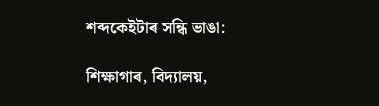শব্দকেইটাৰ সন্ধি ভাঙা:

শিক্ষাগাৰ, বিদ্যালয়,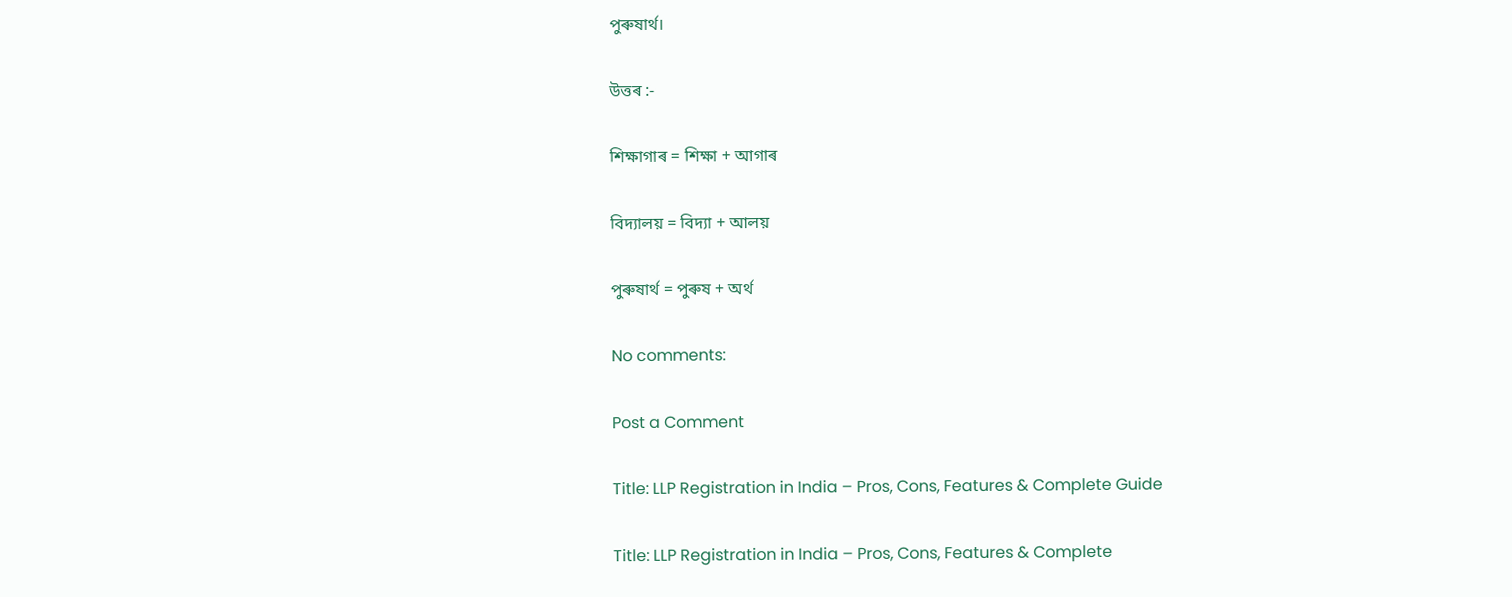পুৰুষার্থ।

উত্তৰ :-

শিক্ষাগাৰ = শিক্ষা + আগাৰ

বিদ্যালয় = বিদ্যা + আলয়

পুৰুষার্থ‌ = পুৰুষ + অর্থ

No comments:

Post a Comment

Title: LLP Registration in India – Pros, Cons, Features & Complete Guide

Title: LLP Registration in India – Pros, Cons, Features & Complete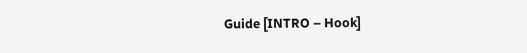Guide [INTRO – Hook]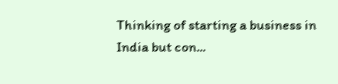Thinking of starting a business in India but con...